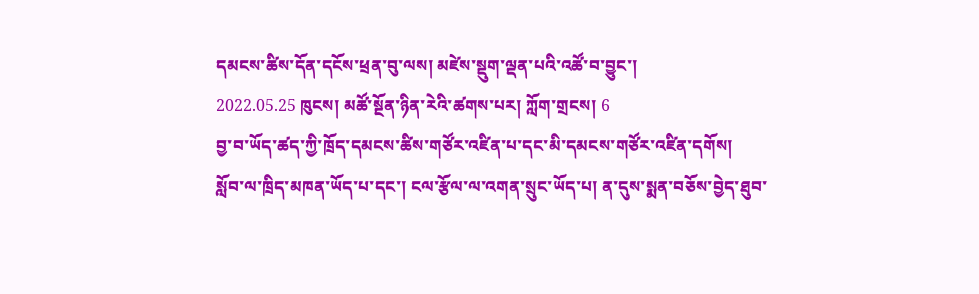དམངས་ཚིས་དོན་དངོས་ཕྲན་བུ་ལས། མཛེས་སྡུག་ལྡན་པའི་འཚོ་བ་བྱུང་།
2022.05.25 ཁུངས། མཚོ་སྔོན་ཉིན་རེའི་ཚགས་པར། ཀློག་གྲངས། 6
བྱ་བ་ཡོད་ཚད་ཀྱི་ཁྲོད་དམངས་ཚིས་གཙོར་འཛིན་པ་དང་མི་དམངས་གཙོར་འཛིན་དགོས།
སློབ་ལ་ཁྲིད་མཁན་ཡོད་པ་དང་། ངལ་རྩོལ་ལ་འགན་སྲུང་ཡོད་པ། ན་དུས་སྨན་བཅོས་བྱེད་ཐུབ་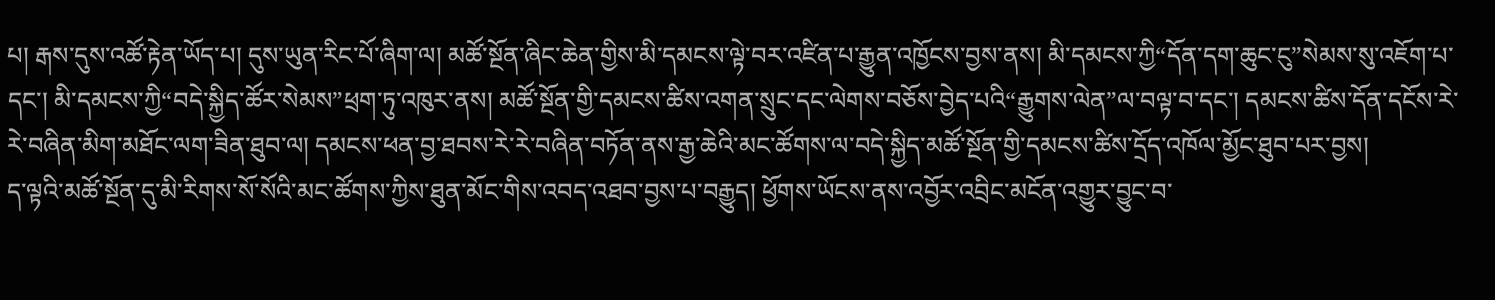པ། རྒས་དུས་འཚོ་རྟེན་ཡོད་པ། དུས་ཡུན་རིང་པོ་ཞིག་ལ། མཚོ་སྔོན་ཞིང་ཆེན་གྱིས་མི་དམངས་ལྟེ་བར་འཛིན་པ་རྒྱུན་འཁྱོངས་བྱས་ནས། མི་དམངས་ཀྱི“དོན་དག་ཆུང་ངུ”སེམས་སུ་འཇོག་པ་དང་། མི་དམངས་ཀྱི“བདེ་སྐྱིད་ཚོར་སེམས”ཕྲག་ཏུ་འཁུར་ནས། མཚོ་སྔོན་གྱི་དམངས་ཚིས་འགན་སྲུང་དང་ལེགས་བཅོས་བྱེད་པའི“རྒྱུགས་ལེན”ལ་བལྟ་བ་དང་། དམངས་ཚིས་དོན་དངོས་རེ་རེ་བཞིན་མིག་མཐོང་ལག་ཟིན་ཐུབ་ལ། དམངས་ཕན་བྱ་ཐབས་རེ་རེ་བཞིན་བཏོན་ནས་རྒྱ་ཆེའི་མང་ཚོགས་ལ་བདེ་སྐྱིད་མཚོ་སྔོན་གྱི་དམངས་ཚིས་དྲོད་འཁོལ་མྱོང་ཐུབ་པར་བྱས།
ད་ལྟའི་མཚོ་སྔོན་དུ་མི་རིགས་སོ་སོའི་མང་ཚོགས་ཀྱིས་ཐུན་མོང་གིས་འབད་འཐབ་བྱས་པ་བརྒྱུད། ཕྱོགས་ཡོངས་ནས་འབྱོར་འབྲིང་མངོན་འགྱུར་བྱུང་བ་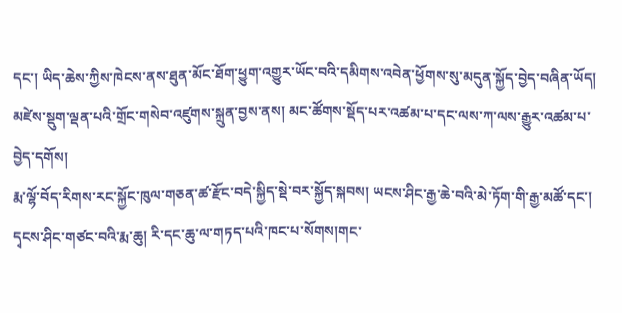དང་། ཡིད་ཆེས་ཀྱིས་ཁེངས་ནས་ཐུན་མོང་ཐོག་ཕྱུག་འགྱུར་ཡོང་བའི་དམིགས་འབེན་ཕྱོགས་སུ་མདུན་སྐྱོད་བྱེད་བཞིན་ཡོད།
མཛེས་སྡུག་ལྡན་པའི་གྲོང་གསེབ་འཛུགས་སྐྲུན་བྱས་ནས། མང་ཚོགས་སྡོད་པར་འཚམ་པ་དང་ལས་ཀ་ལས་རྒྱུར་འཚམ་པ་བྱེད་དགོས།
རྨ་ལྷོ་བོད་རིགས་རང་སྐྱོང་ཁུལ་གཅན་ཚ་རྫོང་བདེ་སྐྱིད་སྡེ་བར་སྐྱོད་སྐབས། ཡངས་ཤིང་རྒྱ་ཆེ་བའི་མེ་ཏོག་གི་རྒྱ་མཚོ་དང་། དྭངས་ཤིང་གཙང་བའི་རྨ་ཆུ། རི་དང་ཆུ་ལ་གཏད་པའི་ཁང་པ་སོགས།གང་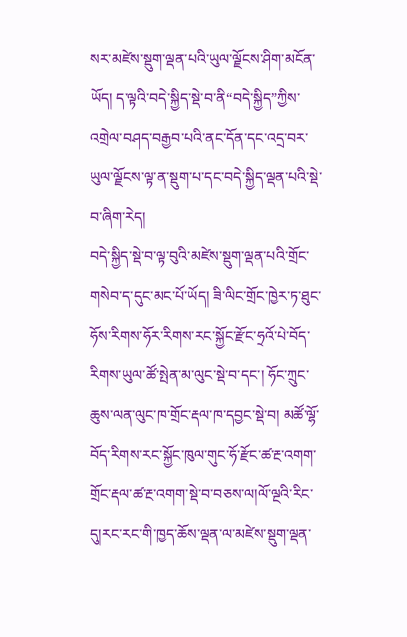སར་མཛེས་སྡུག་ལྡན་པའི་ཡུལ་ལྗོངས་ཤིག་མངོན་ཡོད། ད་ལྟའི་བདེ་སྐྱིད་སྡེ་བ་ནི“བདེ་སྐྱིད”ཀྱིས་འགྲེལ་བཤད་བརྒྱབ་པའི་ནང་དོན་དང་འདྲ་བར་ཡུལ་ལྗོངས་ལྟ་ན་སྡུག་པ་དང་བདེ་སྐྱིད་ལྡན་པའི་སྡེ་བ་ཞིག་རེད།
བདེ་སྐྱིད་སྡེ་བ་ལྟ་བུའི་མཛེས་སྡུག་ལྡན་པའི་གྲོང་གསེབ་ད་དུང་མང་པོ་ཡོད། ཟི་ལིང་གྲོང་ཁྱེར་ཏ་ཐུང་ཧོས་རིགས་ཧོར་རིགས་རང་སྐྱོང་རྫོང་ཧྲའོ་པེ་བོད་རིགས་ཡུལ་ཚོ་སྤེན་མ་ལུང་སྡེ་བ་དང་། ཧོང་ཀྲུང་ཆུས་ལན་ལུང་ཁ་གྲོང་རྡལ་ཁ་དབྱང་སྡེ་བ། མཚོ་ལྷོ་བོད་རིགས་རང་སྐྱོང་ཁུལ་གུང་ཧོ་རྫོང་ཚ་རྔ་འགག་གྲོང་རྡལ་ཚ་རྔ་འགག་སྡེ་བ་བཅས་ལ།ལོ་ལྔའི་རིང་དུ།རང་རང་གི་ཁྱད་ཆོས་ལྡན་ལ་མཛེས་སྡུག་ལྡན་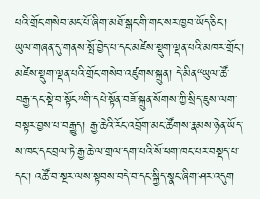པའི་གྲོང་གསེབ་མང་པོ་ཞིག་མཐོ་སྒང་གི་གང་སར་ཁྱབ་ཡོད་ཅིང་། ཡུལ་གཞན་དུ་གནས་སྤོ་བྱེད་པ་དང་མཛེས་སྡུག་ལྡན་པའི་མཁར་གྲོང་། མཛེས་སྡུག་ལྡན་པའི་གྲོང་གསེབ་འཛུགས་སྐྲུན། དེ་མིན“ཡུལ་ཚོ་བརྒྱ་དང་སྡེ་བ་སྟོང”གི་དཔེ་སྟོན་བཟོ་སྐྲུན་སོགས་ཀྱི་སྲིད་ཇུས་ལག་བསྟར་བྱས་པ་བརྒྱུད། རྒྱ་ཆེའི་རོང་འབྲོག་མང་ཚོགས་རྣམས་ཉེན་ཡོད་ས་ཁང་དང་བྲལ་ཏེ་རྒྱ་ཆེ་ལ་གྲལ་དག་པའི་སོ་ཕག་ཁང་པར་བསྡད་པ་དང་། འཚོ་བ་སྔར་ལས་སྟབས་བདེ་བ་དང་སྐྱིད་སྣང་ཞིག་ཤར་འདུག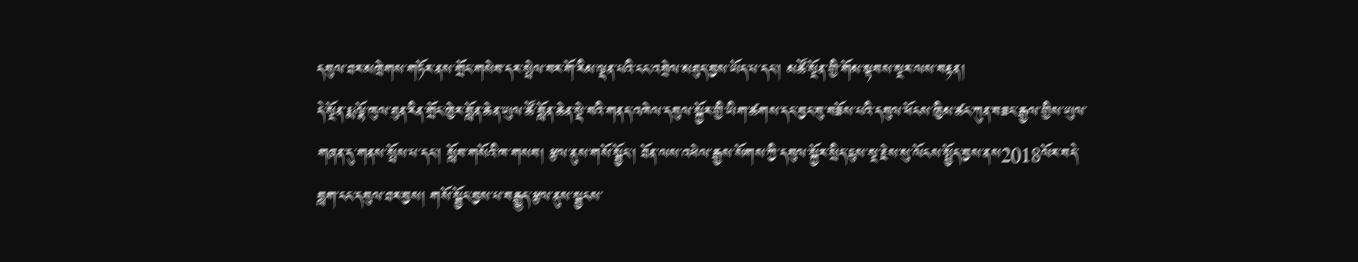དབུལ་ཐར་མཁྲེགས་གཏོར་ནས་གྲོང་གསེབ་དར་སྤེལ་བར་གོ་རིམ་ལྡན་པའི་ངང་འབྲེལ་མཐུད་བྱས་ཡོད་པ་དང་། མཚོ་སྔོན་གྱི་གོམ་སྟབས་སྔར་ལས་བརྟན།
དེ་སྔོན་རྨ་ལྷོ་ཁུལ་ཐུན་རིན་གྲོང་ཁྱེར་བློན་ཆེན་ཡུལ་ཚོ་བློན་ཆེན་སྡེ་བའི་གནད་འཁེལ་དབུལ་སྐྱོར་གྱི་ཡིག་ཚགས་དང་བྱང་བུ་བཟོས་པའི་དབུལ་ཕོངས་ཁྱིམ་ཚང་ཀུན་བཟང་རྒྱལ་གྱིས་ཡུལ་གཞན་དུ་གནས་སྤོས་པ་དང་། སློབ་གསོའི་ཁ་གསབ། རྩལ་ནུས་གསོ་སྦྱོང་། ཐོན་ལས་འཕེལ་རྒྱས་སོགས་ཀྱི་དབུལ་སྐྱོར་སྲིད་ཇུས་སྔ་རྗེས་སུ་ལོངས་སྤྱོད་བྱས་ནས2018ལོར་བདེ་བླག་ངང་དབུལ་ཐར་བྱས། གསོ་སྦྱོང་བྱས་པ་བརྒྱུད་རྩལ་ནུས་སྦྱངས་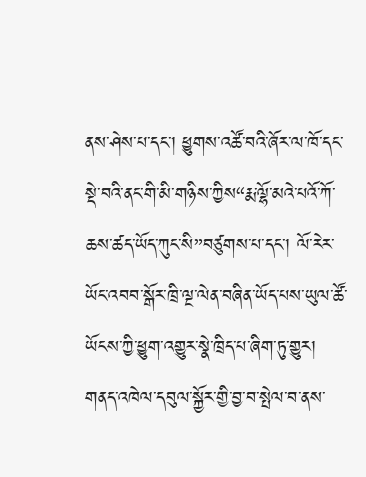ནས་ཤེས་པ་དང་། ཕྱུགས་འཚོ་བའི་ཞོར་ལ་ཁོ་དང་སྡེ་བའི་ནང་གི་མི་གཉིས་ཀྱིས“རྨ་ལྷོ་མའེ་པའོ་ཀོ་ཆས་ཚད་ཡོད་ཀུང་སི”བཙུགས་པ་དང་། ལོ་རེར་ཡོང་འབབ་སྒོར་ཁྲི་ལྔ་ལེན་བཞིན་ཡོད་པས་ཡུལ་ཚོ་ཡོངས་ཀྱི་ཕྱུག་འགྱུར་སྣེ་ཁྲིད་པ་ཞིག་ཏུ་གྱུར། གནད་འཁེལ་དབུལ་སྐྱོར་གྱི་བྱ་བ་སྤེལ་བ་ནས་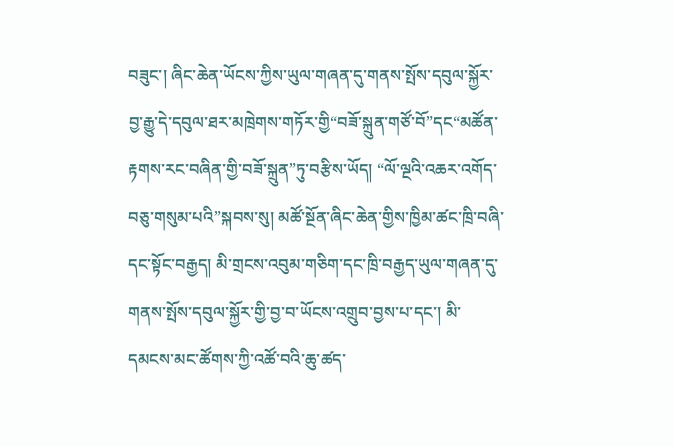བཟུང་། ཞིང་ཆེན་ཡོངས་ཀྱིས་ཡུལ་གཞན་དུ་གནས་སྤོས་དབུལ་སྐྱོར་བྱ་རྒྱུ་དེ་དབུལ་ཐར་མཁྲེགས་གཏོར་གྱི“བཟོ་སྐྲུན་གཙོ་བོ”དང“མཚོན་རྟགས་རང་བཞིན་གྱི་བཟོ་སྐྲུན”ཏུ་བརྩིས་ཡོད། “ལོ་ལྔའི་འཆར་འགོད་བཅུ་གསུམ་པའི”སྐབས་སུ། མཚོ་སྔོན་ཞིང་ཆེན་གྱིས་ཁྱིམ་ཚང་ཁྲི་བཞི་དང་སྟོང་བརྒྱད། མི་གྲངས་འབུམ་གཅིག་དང་ཁྲི་བརྒྱད་ཡུལ་གཞན་དུ་གནས་སྤོས་དབུལ་སྐྱོར་གྱི་བྱ་བ་ཡོངས་འགྲུབ་བྱས་པ་དང་། མི་དམངས་མང་ཚོགས་ཀྱི་འཚོ་བའི་ཆུ་ཚད་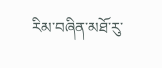རིམ་བཞིན་མཐོ་རུ་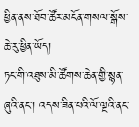ཕྱིན་ནས་ཐོབ་ཚོར་མངོན་གསལ་སྒོས་ཆེ་རུ་ཕྱིན་ཡོད།
ཏང་གི་འཐུས་མི་ཚོགས་ཆེན་གྱི་སྙན་ཞུའི་ནང་། འདས་ཟིན་པའི་ལོ་ལྔའི་ནང་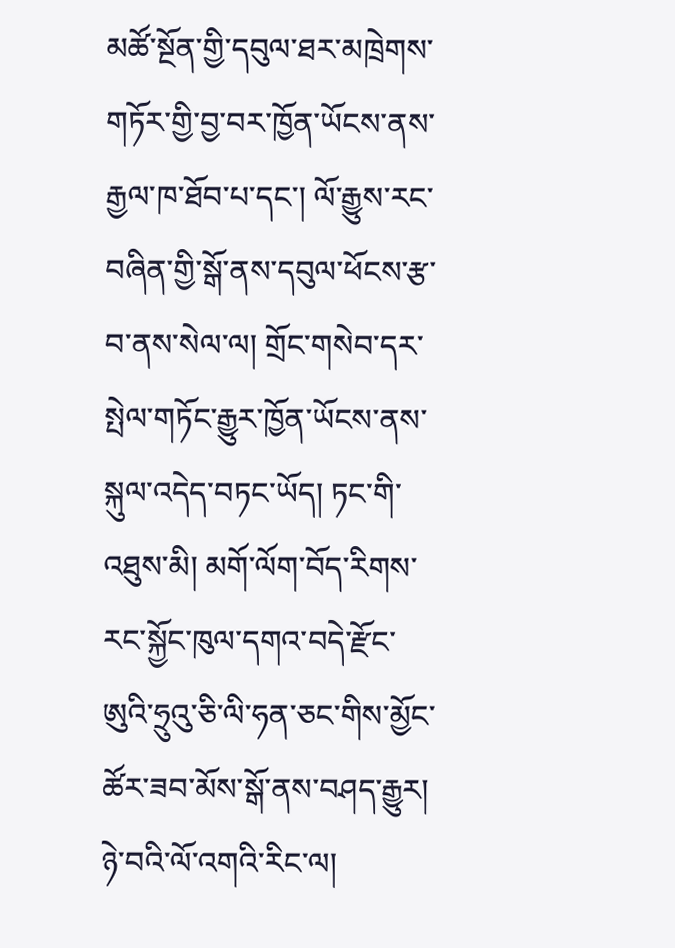མཚོ་སྔོན་གྱི་དབུལ་ཐར་མཁྲེགས་གཏོར་གྱི་བྱ་བར་ཁྱོན་ཡོངས་ནས་རྒྱལ་ཁ་ཐོབ་པ་དང་། ལོ་རྒྱུས་རང་བཞིན་གྱི་སྒོ་ནས་དབུལ་ཕོངས་རྩ་བ་ནས་སེལ་ལ། གྲོང་གསེབ་དར་སྤེལ་གཏོང་རྒྱུར་ཁྱོན་ཡོངས་ནས་སྐུལ་འདེད་བཏང་ཡོད། ཏང་གི་འཐུས་མི། མགོ་ལོག་བོད་རིགས་རང་སྐྱོང་ཁུལ་དགའ་བདེ་རྫོང་ཨུའི་ཧྲུའུ་ཅི་ལི་ཧན་ཅང་གིས་མྱོང་ཚོར་ཟབ་མོས་སྒོ་ནས་བཤད་རྒྱུར། ཉེ་བའི་ལོ་འགའི་རིང་ལ།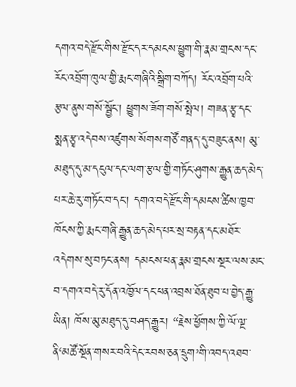དགའ་བདེ་རྫོང་གིས་རྫོང་དར་དམངས་ཕྱུག་གི་རྣམ་གྲངས་དང་རོང་འབྲོག་ཁུལ་གྱི་རྨང་གཞིའི་སྒྲིག་བཀོད། རོང་འབྲོག་པའི་རྩལ་ནུས་གསོ་སྦྱོང་། ཕྱུགས་ཟོག་གསོ་སྤེལ། གཟན་རྩྭ་དང་སྨན་རྩྭ་འདེབས་འཛུགས་སོགས་གཙོ་གནད་དུ་བཟུང་ནས། མུ་མཐུད་དུ་མ་དངུལ་དང་ལག་རྩལ་གྱི་གཏོང་ཤུགས་རྒྱུན་ཆད་མེད་པར་ཆེ་རུ་གཏོང་བ་དང་། དགའ་བདེ་རྫོང་གི་དམངས་ཚིས་ཁྱབ་ཁོངས་ཀྱི་རྨང་གཞི་རྒྱུན་ཆད་མེད་པར་སྲ་བརྟན་དང་མཐོར་འདེགས་སུ་བཏང་ནས། དམངས་ཕན་རྣམ་གྲངས་སྔར་ལས་མང་བ་དགའ་བདེ་རུ་དོན་འཁྱོལ་དང་ཕན་འབྲས་ཐོན་ཐུབ་པ་བྱེད་རྒྱུ་ཡིན། ཁོས་མུ་མཐུད་དུ་བཤད་རྒྱུར། “རྗེས་ཕྱོགས་ཀྱི་ལོ་ལྔ་ནི‘མཚོ་སྔོན་གསར་བའི་དེང་རབས་ཅན་དྲུག’གི་འབད་འཐབ་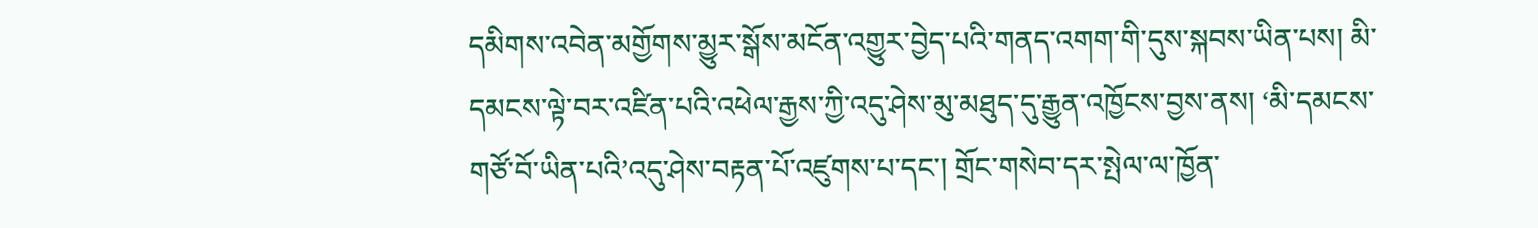དམིགས་འབེན་མགྱོགས་མྱུར་སྒོས་མངོན་འགྱུར་བྱེད་པའི་གནད་འགག་གི་དུས་སྐབས་ཡིན་པས། མི་དམངས་ལྟེ་བར་འཛིན་པའི་འཕེལ་རྒྱས་ཀྱི་འདུ་ཤེས་མུ་མཐུད་དུ་རྒྱུན་འཁྱོངས་བྱས་ནས། ‘མི་དམངས་གཙོ་བོ་ཡིན་པའི’འདུ་ཤེས་བརྟན་པོ་འཛུགས་པ་དང་། གྲོང་གསེབ་དར་སྤེལ་ལ་ཁྱོན་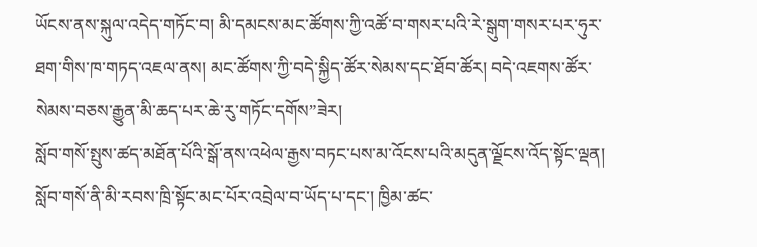ཡོངས་ནས་སྐུལ་འདེད་གཏོང་བ། མི་དམངས་མང་ཚོགས་ཀྱི་འཚོ་བ་གསར་པའི་རེ་སྒུག་གསར་པར་ཧུར་ཐག་གིས་ཁ་གཏད་འཇལ་ནས། མང་ཚོགས་ཀྱི་བདེ་སྐྱིད་ཚོར་སེམས་དང་ཐོབ་ཚོར། བདེ་འཇགས་ཚོར་སེམས་བཅས་རྒྱུན་མི་ཆད་པར་ཆེ་རུ་གཏོང་དགོས”ཟེར།
སློབ་གསོ་སྤུས་ཚད་མཐོན་པོའི་སྒོ་ནས་འཕེལ་རྒྱས་བཏང་པས་མ་འོངས་པའི་མདུན་ལྗོངས་འོད་སྟོང་ལྡན།
སློབ་གསོ་ནི་མི་རབས་ཁྲི་སྟོང་མང་པོར་འབྲེལ་བ་ཡོད་པ་དང་། ཁྱིམ་ཚང་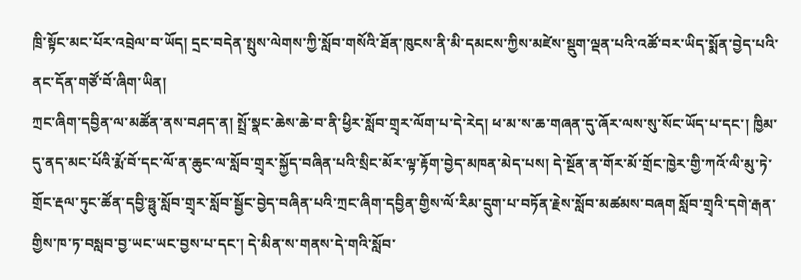ཁྲི་སྟོང་མང་པོར་འབྲེལ་བ་ཡོད། དྲང་བདེན་སྤུས་ལེགས་ཀྱི་སློབ་གསོའི་ཐོན་ཁུངས་ནི་མི་དམངས་ཀྱིས་མཛེས་སྡུག་ལྡན་པའི་འཚོ་བར་ཡིད་སྨོན་བྱེད་པའི་ནང་དོན་གཙོ་བོ་ཞིག་ཡིན།
ཀྲང་ཞིག་དབྱིན་ལ་མཚོན་ནས་བཤད་ན། སྤྲོ་སྣང་ཆེས་ཆེ་བ་ནི་ཕྱིར་སློབ་གྲྭར་ལོག་པ་དེ་རེད། ཕ་མ་ས་ཆ་གཞན་དུ་ཞོར་ལས་སུ་སོང་ཡོད་པ་དང་། ཁྱིམ་དུ་ནད་མང་པོའི་རྨོ་བོ་དང་ལོ་ན་ཆུང་ལ་སློབ་གྲྭར་སྐྱོད་བཞིན་པའི་སྲིང་མོར་ལྟ་རྟོག་བྱེད་མཁན་མེད་པས། དེ་སྔོན་ན་གོར་མོ་གྲོང་ཁྱེར་གྱི་ཀའོ་ལི་མུ་ཏེ་གྲོང་རྡལ་ཏུང་ཚོན་དབྱི་ཧྥུ་སློབ་གྲྭར་སློབ་སྦྱོང་བྱེད་བཞིན་པའི་ཀྲང་ཞིག་དབྱིན་གྱིས་ལོ་རིམ་དྲུག་པ་བཏོན་རྗེས་སློབ་མཚམས་བཞག སློབ་གྲྭའི་དགེ་རྒན་གྱིས་ཁ་ཏ་བསླབ་བྱ་ཡང་ཡང་བྱས་པ་དང་། དེ་མིན་ས་གནས་དེ་གའི་སློབ་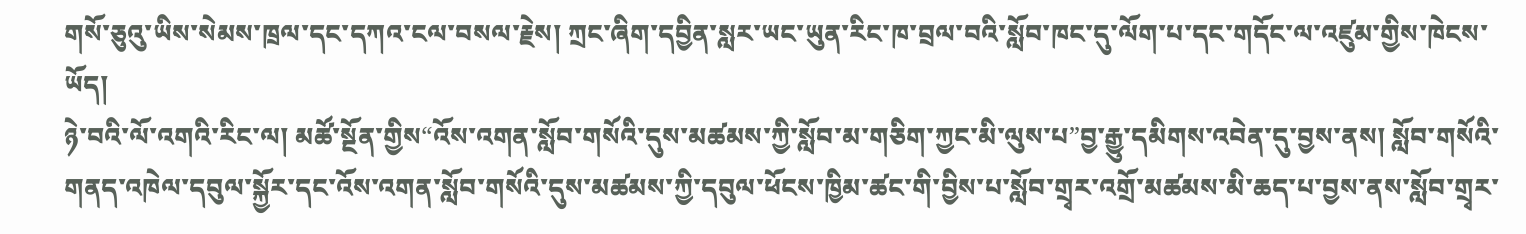གསོ་ཅུའུ་ཡིས་སེམས་ཁྲལ་དང་དཀའ་ངལ་བསལ་རྗེས། ཀྲང་ཞིག་དབྱིན་སླར་ཡང་ཡུན་རིང་ཁ་བྲལ་བའི་སློབ་ཁང་དུ་ལོག་པ་དང་གདོང་ལ་འཛུམ་གྱིས་ཁེངས་ཡོད།
ཉེ་བའི་ལོ་འགའི་རིང་ལ། མཚོ་སྔོན་གྱིས“འོས་འགན་སློབ་གསོའི་དུས་མཚམས་ཀྱི་སློབ་མ་གཅིག་ཀྱང་མི་ལུས་པ”བྱ་རྒྱུ་དམིགས་འབེན་དུ་བྱས་ནས། སློབ་གསོའི་གནད་འཁེལ་དབུལ་སྐྱོར་དང་འོས་འགན་སློབ་གསོའི་དུས་མཚམས་ཀྱི་དབུལ་ཕོངས་ཁྱིམ་ཚང་གི་བྱིས་པ་སློབ་གྲྭར་འགྲོ་མཚམས་མི་ཆད་པ་བྱས་ནས་སློབ་གྲྭར་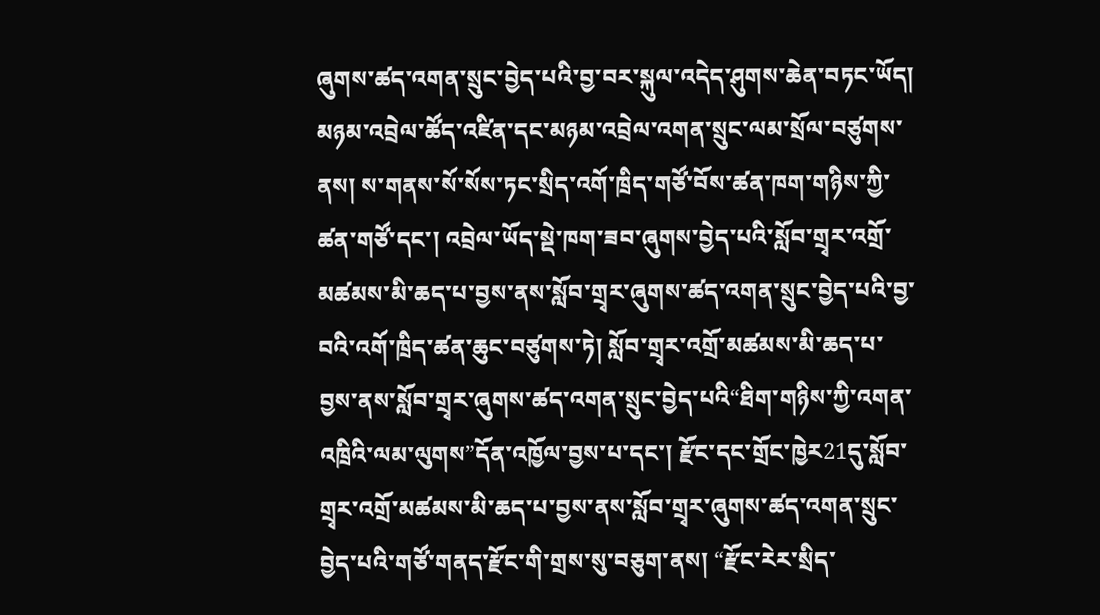ཞུགས་ཚད་འགན་སྲུང་བྱེད་པའི་བྱ་བར་སྐུལ་འདེད་ཤུགས་ཆེན་བཏང་ཡོད། མཉམ་འབྲེལ་ཚོད་འཛིན་དང་མཉམ་འབྲེལ་འགན་སྲུང་ལམ་སྲོལ་བཙུགས་ནས། ས་གནས་སོ་སོས་ཏང་སྲིད་འགོ་ཁྲིད་གཙོ་བོས་ཚན་ཁག་གཉིས་ཀྱི་ཚན་གཙོ་དང་། འབྲེལ་ཡོད་སྡེ་ཁག་ཟབ་ཞུགས་བྱེད་པའི་སློབ་གྲྭར་འགྲོ་མཚམས་མི་ཆད་པ་བྱས་ནས་སློབ་གྲྭར་ཞུགས་ཚད་འགན་སྲུང་བྱེད་པའི་བྱ་བའི་འགོ་ཁྲིད་ཚན་ཆུང་བཙུགས་ཏེ། སློབ་གྲྭར་འགྲོ་མཚམས་མི་ཆད་པ་བྱས་ནས་སློབ་གྲྭར་ཞུགས་ཚད་འགན་སྲུང་བྱེད་པའི“ཐིག་གཉིས་ཀྱི་འགན་འཁྲིའི་ལམ་ལུགས”དོན་འཁྱོལ་བྱས་པ་དང་། རྫོང་དང་གྲོང་ཁྱེར21དུ་སློབ་གྲྭར་འགྲོ་མཚམས་མི་ཆད་པ་བྱས་ནས་སློབ་གྲྭར་ཞུགས་ཚད་འགན་སྲུང་བྱེད་པའི་གཙོ་གནད་རྫོང་གི་གྲས་སུ་བཅུག་ནས། “རྫོང་རེར་སྲིད་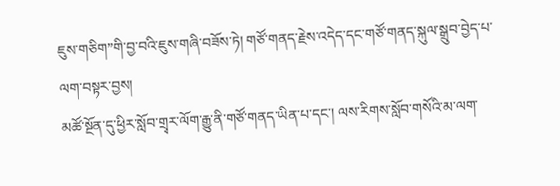ཇུས་གཅིག”གི་བྱ་བའི་ཇུས་གཞི་བཟོས་ཏེ། གཙོ་གནད་རྗེས་འདེད་དང་གཙོ་གནད་སྐུལ་སྒྲུབ་བྱེད་པ་ལག་བསྟར་བྱས།
མཚོ་སྔོན་དུ་ཕྱིར་སློབ་གྲྭར་ལོག་རྒྱུ་ནི་གཙོ་གནད་ཡིན་པ་དང་། ལས་རིགས་སློབ་གསོའི་མ་ལག་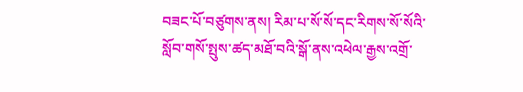བཟང་པོ་བཙུགས་ནས། རིམ་པ་སོ་སོ་དང་རིགས་སོ་སོའི་སློབ་གསོ་སྤུས་ཚད་མཐོ་བའི་སྒོ་ནས་འཕེལ་རྒྱས་འགྲོ་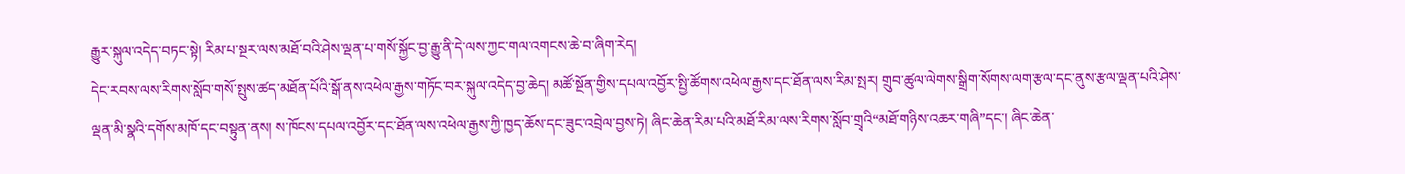རྒྱུར་སྐུལ་འདེད་བཏང་སྟེ། རིམ་པ་སྔར་ལས་མཐོ་བའི་ཤེས་ལྡན་པ་གསོ་སྐྱོང་བྱ་རྒྱུ་ནི་དེ་ལས་ཀྱང་གལ་འགངས་ཆེ་བ་ཞིག་རེད།
དེང་རབས་ལས་རིགས་སློབ་གསོ་སྤུས་ཚད་མཐོན་པོའི་སྒོ་ནས་འཕེལ་རྒྱས་གཏོང་བར་སྐུལ་འདེད་བྱ་ཆེད། མཚོ་སྔོན་གྱིས་དཔལ་འབྱོར་སྤྱི་ཚོགས་འཕེལ་རྒྱས་དང་ཐོན་ལས་རིམ་སྤར། གྲུབ་ཚུལ་ལེགས་སྒྲིག་སོགས་ལག་རྩལ་དང་ནུས་རྩལ་ལྡན་པའི་ཤེས་ལྡན་མི་སྣའི་དགོས་མཁོ་དང་བསྟུན་ནས། ས་ཁོངས་དཔལ་འབྱོར་དང་ཐོན་ལས་འཕེལ་རྒྱས་ཀྱི་ཁྱད་ཆོས་དང་ཟུང་འབྲེལ་བྱས་ཏེ། ཞིང་ཆེན་རིམ་པའི་མཐོ་རིམ་ལས་རིགས་སློབ་གྲྭའི“མཐོ་གཉིས་འཆར་གཞི”དང་། ཞིང་ཆེན་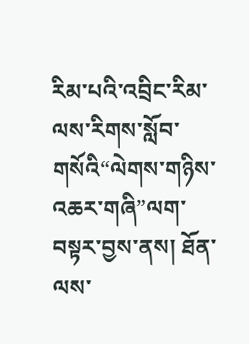རིམ་པའི་འབྲིང་རིམ་ལས་རིགས་སློབ་གསོའི“ལེགས་གཉིས་འཆར་གཞི”ལག་བསྟར་བྱས་ནས། ཐོན་ལས་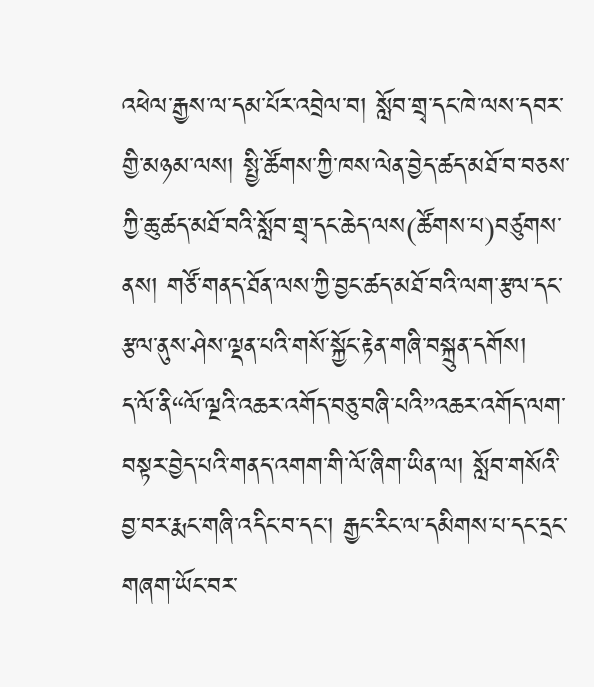འཕེལ་རྒྱས་ལ་དམ་པོར་འབྲེལ་བ། སློབ་གྲྭ་དང་ཁེ་ལས་དབར་གྱི་མཉམ་ལས། སྤྱི་ཚོགས་ཀྱི་ཁས་ལེན་བྱེད་ཚད་མཐོ་བ་བཅས་ཀྱི་ཆུ་ཚད་མཐོ་བའི་སློབ་གྲྭ་དང་ཆེད་ལས(ཚོགས་པ)བཙུགས་ནས། གཙོ་གནད་ཐོན་ལས་ཀྱི་བྱང་ཚད་མཐོ་བའི་ལག་རྩལ་དང་རྩལ་ནུས་ཤེས་ལྡན་པའི་གསོ་སྐྱོང་རྟེན་གཞི་བསྐྲུན་དགོས།
ད་ལོ་ནི“ལོ་ལྔའི་འཆར་འགོད་བཅུ་བཞི་པའི”འཆར་འགོད་ལག་བསྟར་བྱེད་པའི་གནད་འགག་གི་ལོ་ཞིག་ཡིན་ལ། སློབ་གསོའི་བྱ་བར་རྨང་གཞི་འདིང་བ་དང་། རྒྱང་རིང་ལ་དམིགས་པ་དང་དྲང་གཞག་ཡོང་བར་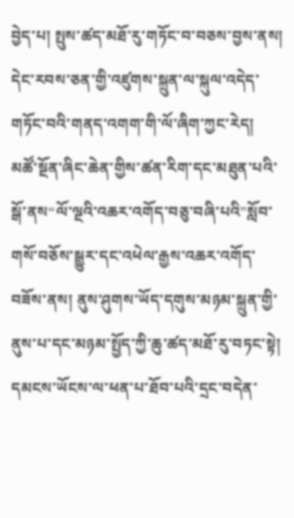བྱེད་པ། སྤུས་ཚད་མཐོ་རུ་གཏོང་བ་བཅས་བྱས་ནས། དེང་རབས་ཅན་གྱི་འཛུགས་སྐྲུན་ལ་སྐུལ་འདེད་གཏོང་བའི་གནད་འགག་གི་ལོ་ཞིག་ཀྱང་རེད། མཚོ་སྔོན་ཞིང་ཆེན་གྱིས་ཚན་རིག་དང་མཐུན་པའི་སྒོ་ནས“ལོ་ལྔའི་འཆར་འགོད་བཅུ་བཞི་པའི”སློབ་གསོ་བཅོས་སྒྱུར་དང་འཕེལ་རྒྱས་འཆར་འགོད་བཟོས་ནས། ནུས་ཤུགས་ཡོད་དགུས་མཉམ་སྐྲུན་གྱི་ནུས་པ་དང་མཉམ་སྤྱོད་ཀྱི་ཆུ་ཚད་མཐོ་རུ་བཏང་སྟེ། དམངས་ཡོངས་ལ་ཕན་པ་ཐོབ་པའི་དྲང་བདེན་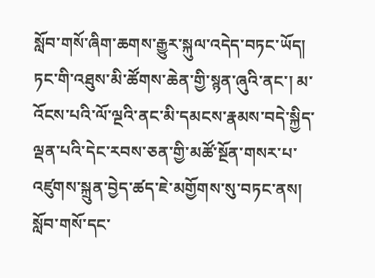སློབ་གསོ་ཞིག་ཆགས་རྒྱུར་སྐུལ་འདེད་བཏང་ཡོད།
ཏང་གི་འཐུས་མི་ཚོགས་ཆེན་གྱི་སྙན་ཞུའི་ནང་། མ་འོངས་པའི་ལོ་ལྔའི་ནང་མི་དམངས་རྣམས་བདེ་སྐྱིད་ལྡན་པའི་དེང་རབས་ཅན་གྱི་མཚོ་སྔོན་གསར་པ་འཛུགས་སྐྲུན་བྱེད་ཚད་ཇེ་མགྱོགས་སུ་བཏང་ནས། སློབ་གསོ་དང་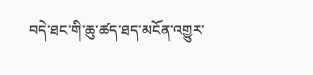བདེ་ཐང་གི་ཆུ་ཚད་ཐད་མངོན་འགྱུར་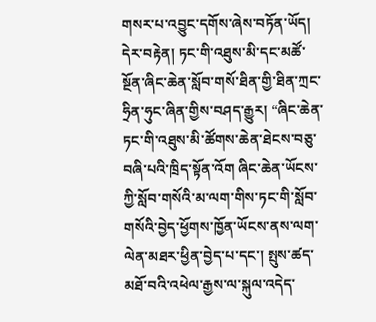གསར་པ་འབྱུང་དགོས་ཞེས་བཏོན་ཡོད། དེར་བརྟེན། ཏང་གི་འཐུས་མི་དང་མཚོ་སྔོན་ཞིང་ཆེན་སློབ་གསོ་ཐིན་གྱི་ཐིན་ཀྲང་ཧྲིན་ཧུང་ཞིན་གྱིས་བཤད་རྒྱུར། “ཞིང་ཆེན་ཏང་གི་འཐུས་མི་ཚོགས་ཆེན་ཐེངས་བཅུ་བཞི་པའི་ཁྲིད་སྟོན་འོག ཞིང་ཆེན་ཡོངས་ཀྱི་སློབ་གསོའི་མ་ལག་གིས་ཏང་གི་སློབ་གསོའི་བྱེད་ཕྱོགས་ཁྱོན་ཡོངས་ནས་ལག་ལེན་མཐར་ཕྱིན་བྱེད་པ་དང་། སྤུས་ཚད་མཐོ་བའི་འཕེལ་རྒྱས་ལ་སྐུལ་འདེད་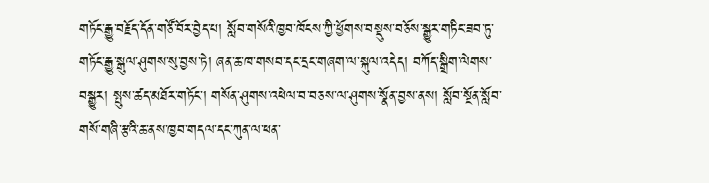གཏོང་རྒྱུ་བརྗོད་དོན་གཙོ་བོར་བྱེད་པ། སློབ་གསོའི་ཁྱབ་ཁོངས་ཀྱི་ཕྱོགས་བསྡུས་བཅོས་སྒྱུར་གཏིང་ཟབ་ཏུ་གཏོང་རྒྱུ་སྒུལ་ཤུགས་སུ་བྱས་ཏེ། ཞན་ཆ་ཁ་གསབ་དང་དྲང་གཞག་ལ་སྐུལ་འདེད། བཀོད་སྒྲིག་ལེགས་བསྒྱུར། སྤུས་ཚད་མཐོར་གཏོང་། གསོན་ཤུགས་འཕེལ་བ་བཅས་ལ་ཤུགས་སྣོན་བྱས་ནས། སློབ་སྔོན་སློབ་གསོ་གཞི་རྩའི་ཆ་ནས་ཁྱབ་གདལ་དང་ཀུན་ལ་ཕན་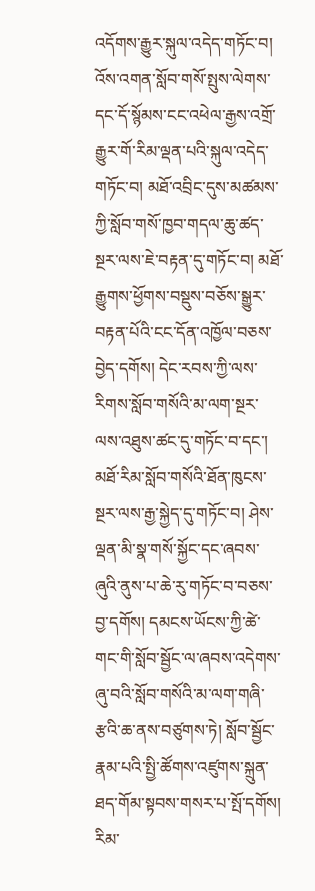འདོགས་རྒྱུར་སྐུལ་འདེད་གཏོང་བ། འོས་འགན་སློབ་གསོ་སྤུས་ལེགས་དང་དོ་སྙོམས་ངང་འཕེལ་རྒྱས་འགྲོ་རྒྱུར་གོ་རིམ་ལྡན་པའི་སྐུལ་འདེད་གཏོང་བ། མཐོ་འབྲིང་དུས་མཚམས་ཀྱི་སློབ་གསོ་ཁྱབ་གདལ་ཆུ་ཚད་སྔར་ལས་ཇེ་བརྟན་དུ་གཏོང་བ། མཐོ་རྒྱུགས་ཕྱོགས་བསྡུས་བཅོས་སྒྱུར་བརྟན་པོའི་ངང་དོན་འཁྱོལ་བཅས་བྱེད་དགོས། དེང་རབས་ཀྱི་ལས་རིགས་སློབ་གསོའི་མ་ལག་སྔར་ལས་འཐུས་ཚང་དུ་གཏོང་བ་དང་། མཐོ་རིམ་སློབ་གསོའི་ཐོན་ཁུངས་སྔར་ལས་རྒྱ་སྐྱེད་དུ་གཏོང་བ། ཤེས་ལྡན་མི་སྣ་གསོ་སྐྱོང་དང་ཞབས་ཞུའི་ནུས་པ་ཆེ་རུ་གཏོང་བ་བཅས་བྱ་དགོས། དམངས་ཡོངས་ཀྱི་ཚེ་གང་གི་སློབ་སྦྱོང་ལ་ཞབས་འདེགས་ཞུ་བའི་སློབ་གསོའི་མ་ལག་གཞི་རྩའི་ཆ་ནས་བཙུགས་ཏེ། སློབ་སྦྱོང་རྣམ་པའི་སྤྱི་ཚོགས་འཛུགས་སྐྲུན་ཐད་གོམ་སྟབས་གསར་པ་སྤོ་དགོས། རིམ་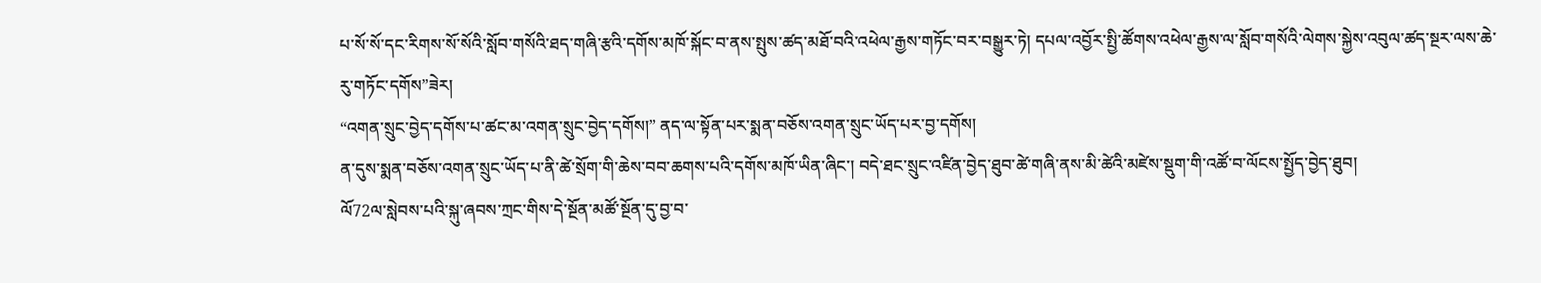པ་སོ་སོ་དང་རིགས་སོ་སོའི་སློབ་གསོའི་ཐད་གཞི་རྩའི་དགོས་མཁོ་སྐོང་བ་ནས་སྤུས་ཚད་མཐོ་བའི་འཕེལ་རྒྱས་གཏོང་བར་བསྒྱུར་ཏེ། དཔལ་འབྱོར་སྤྱི་ཚོགས་འཕེལ་རྒྱས་ལ་སློབ་གསོའི་ལེགས་སྐྱེས་འབུལ་ཚད་སྔར་ལས་ཆེ་རུ་གཏོང་དགོས”ཟེར།
“འགན་སྲུང་བྱེད་དགོས་པ་ཚང་མ་འགན་སྲུང་བྱེད་དགོས།” ནད་ལ་སྟོན་པར་སྨན་བཅོས་འགན་སྲུང་ཡོད་པར་བྱ་དགོས།
ན་དུས་སྨན་བཅོས་འགན་སྲུང་ཡོད་པ་ནི་ཚེ་སྲོག་གི་ཆེས་བབ་ཆགས་པའི་དགོས་མཁོ་ཡིན་ཞིང་། བདེ་ཐང་སྲུང་འཛིན་བྱེད་ཐུབ་ཚེ་གཞི་ནས་མི་ཚེའི་མཛེས་སྡུག་གི་འཚོ་བ་ལོངས་སྤྱོད་བྱེད་ཐུབ།
ལོ72ལ་སླེབས་པའི་སྐུ་ཞབས་ཀྲང་གིས་དེ་སྔོན་མཚོ་སྔོན་དུ་བྱ་བ་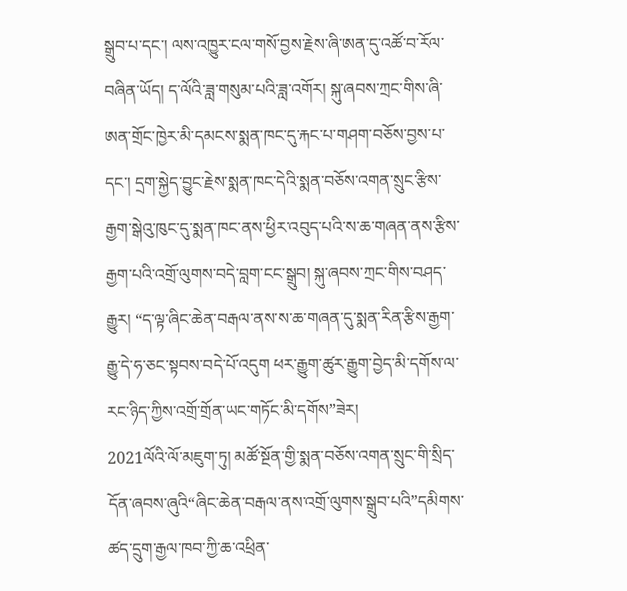སྒྲུབ་པ་དང་། ལས་འཁྱུར་ངལ་གསོ་བྱས་རྗེས་ཞི་ཨན་དུ་འཚོ་བ་རོལ་བཞིན་ཡོད། ད་ལོའི་ཟླ་གསུམ་པའི་ཟླ་འགོར། སྐུ་ཞབས་ཀྲང་གིས་ཞི་ཨན་གྲོང་ཁྱེར་མི་དམངས་སྨན་ཁང་དུ་རྐང་པ་གཤག་བཅོས་བྱས་པ་དང་། དྲག་སྐྱེད་བྱུང་རྗེས་སྨན་ཁང་དེའི་སྨན་བཅོས་འགན་སྲུང་རྩིས་རྒྱག་སྒེའུ་ཁུང་དུ་སྨན་ཁང་ནས་ཕྱིར་འབུད་པའི་ས་ཆ་གཞན་ནས་རྩིས་རྒྱག་པའི་འགྲོ་ལུགས་བདེ་བླག་ངང་སྒྲུབ། སྐུ་ཞབས་ཀྲང་གིས་བཤད་རྒྱུར། “ད་ལྟ་ཞིང་ཆེན་བརྒལ་ནས་ས་ཆ་གཞན་དུ་སྨན་རིན་རྩིས་རྒྱག་རྒྱུ་དེ་ཧ་ཅང་སྟབས་བདེ་པོ་འདུག ཕར་རྒྱུག་ཚུར་རྒྱུག་བྱེད་མི་དགོས་ལ་རང་ཉིད་ཀྱིས་འགྲོ་གྲོན་ཡང་གཏོང་མི་དགོས”ཟེར།
2021ལོའི་ལོ་མཇུག་ཏུ། མཚོ་སྔོན་གྱི་སྨན་བཅོས་འགན་སྲུང་གི་སྲིད་དོན་ཞབས་ཞུའི“ཞིང་ཆེན་བརྒལ་ནས་འགྲོ་ལུགས་སྒྲུབ་པའི”དམིགས་ཚད་དྲུག་རྒྱལ་ཁབ་ཀྱི་ཆ་འཕྲིན་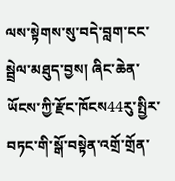ལས་སྟེགས་སུ་བདེ་བླག་ངང་སྦྲེལ་མཐུད་བྱས། ཞིང་ཆེན་ཡོངས་ཀྱི་རྫོང་ཁོངས44རུ་སྤྱིར་བཏང་གི་སྒོ་བསྟེན་འགྲོ་གྲོན་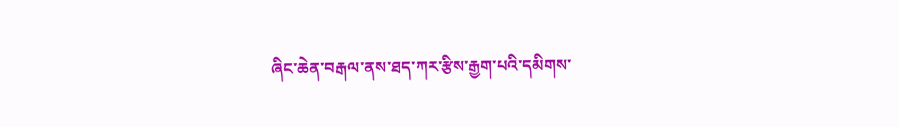ཞིང་ཆེན་བརྒལ་ནས་ཐད་ཀར་རྩིས་རྒྱག་པའི་དམིགས་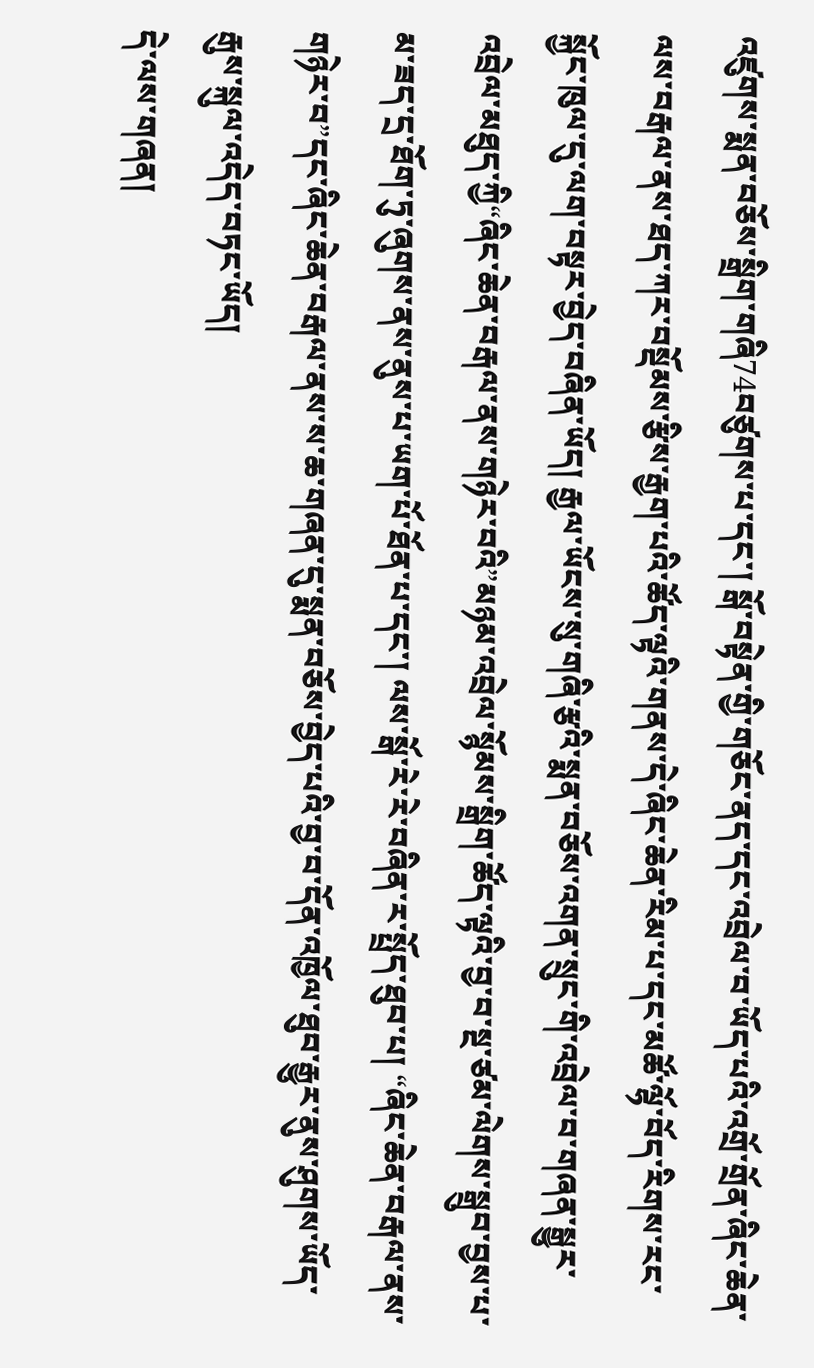འཛུགས་སྨན་བཅོས་སྒྲིག་གཞི74བཙུགས་པ་དང་། སྒོ་བསྟེན་གྱི་གཅོང་ནད་དང་འབྲེལ་བ་ཡོད་པའི་འགྲོ་གྲོན་ཞིང་ཆེན་ལས་བརྒལ་ནས་ཐད་ཀར་བསྡོམས་རྩིས་རྒྱག་པའི་ཚོད་ལྟའི་གནས་དེ་ཞིང་ཆེན་རིམ་པ་དང་མཚོ་ལྷོ་བོད་རིགས་རང་སྐྱོང་ཁུལ་དུ་ལག་བསྟར་བྱེད་བཞིན་ཡོད། རྒྱལ་ཡོངས་སུ་གཞི་རྩའི་སྨན་བཅོས་འགན་སྲུང་གི་འབྲེལ་བ་གཞན་སྒྱུར་འབྲེལ་མཐུད་ཀྱི“ཞིང་ཆེན་བརྒལ་ནས་གཉེར་བའི”མཉམ་འབྲེལ་སྙོམས་སྒྲིག་ཚོད་ལྟའི་བྱ་བ་སྔ་ཙམ་ལེགས་སྒྲུབ་བྱས་པ་མ་ཟད་དྲ་ཐོག་ཏུ་ཞུགས་ནས་ནུས་པ་ཡག་པོ་ཐོན་པ་དང་། ལས་སྒོ་རེ་རེ་བཞིན་ར་སྤྲོད་ཐུབ་པ། “ཞིང་ཆེན་བརྒལ་ནས་གཉེར་བ”དང་ཞིང་ཆེན་བརྒལ་ནས་ས་ཆ་གཞན་དུ་སྨན་བཅོས་བྱེད་པའི་བྱ་བ་དོན་འཁྱོལ་ཐུབ་རྒྱུར་ནུས་ཤུགས་ཡོད་རྒུས་སྐུལ་འདེད་བཏང་ཡོད།
དེ་ལས་གཞན།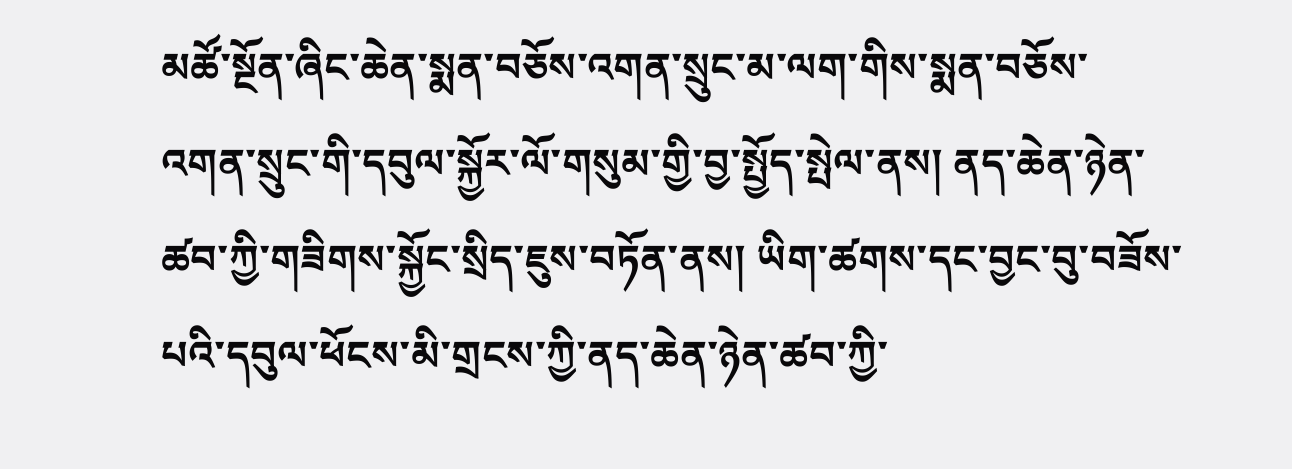མཚོ་སྔོན་ཞིང་ཆེན་སྨན་བཅོས་འགན་སྲུང་མ་ལག་གིས་སྨན་བཅོས་འགན་སྲུང་གི་དབུལ་སྐྱོར་ལོ་གསུམ་གྱི་བྱ་སྤྱོད་སྤེལ་ནས། ནད་ཆེན་ཉེན་ཚབ་ཀྱི་གཟིགས་སྐྱོང་སྲིད་ཇུས་བཏོན་ནས། ཡིག་ཚགས་དང་བྱང་བུ་བཟོས་པའི་དབུལ་ཕོངས་མི་གྲངས་ཀྱི་ནད་ཆེན་ཉེན་ཚབ་ཀྱི་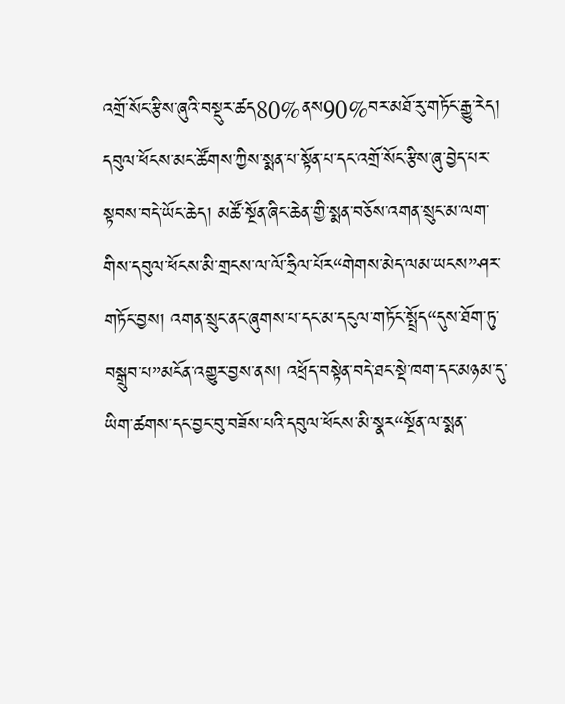འགྲོ་སོང་རྩིས་ཞུའི་བསྡུར་ཚད80%ནས90%བར་མཐོ་རུ་གཏོང་རྒྱུ་རེད།
དབུལ་ཕོངས་མང་ཚོགས་ཀྱིས་སྨན་པ་སྟོན་པ་དང་འགྲོ་སོང་རྩིས་ཞུ་བྱེད་པར་སྟབས་བདེ་ཡོང་ཆེད། མཚོ་སྔོན་ཞིང་ཆེན་གྱི་སྨན་བཅོས་འགན་སྲུང་མ་ལག་གིས་དབུལ་ཕོངས་མི་གྲངས་ལ་ལོ་ཧྲིལ་པོར“གེགས་མེད་ལམ་ཡངས”ཤར་གཏོང་བྱས། འགན་སྲུང་ནང་ཞུགས་པ་དང་མ་དངུལ་གཏོང་སྤྲོད“དུས་ཐོག་ཏུ་བསྒྲུབ་པ”མངོན་འགྱུར་བྱས་ནས། འཕྲོད་བསྟེན་བདེ་ཐང་སྡེ་ཁག་དང་མཉམ་དུ་ཡིག་ཚགས་དང་བྱང་བུ་བཟོས་པའི་དབུལ་ཕོངས་མི་སྣར“སྔོན་ལ་སྨན་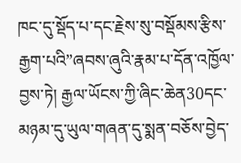ཁང་དུ་སྡོད་པ་དང་རྗེས་སུ་བསྡོམས་རྩིས་རྒྱག་པའི”ཞབས་ཞུའི་རྣམ་པ་དོན་འཁྱོལ་བྱས་ཏེ། རྒྱལ་ཡོངས་ཀྱི་ཞིང་ཆེན30དང་མཉམ་དུ་ཡུལ་གཞན་དུ་སྨན་བཅོས་བྱེད་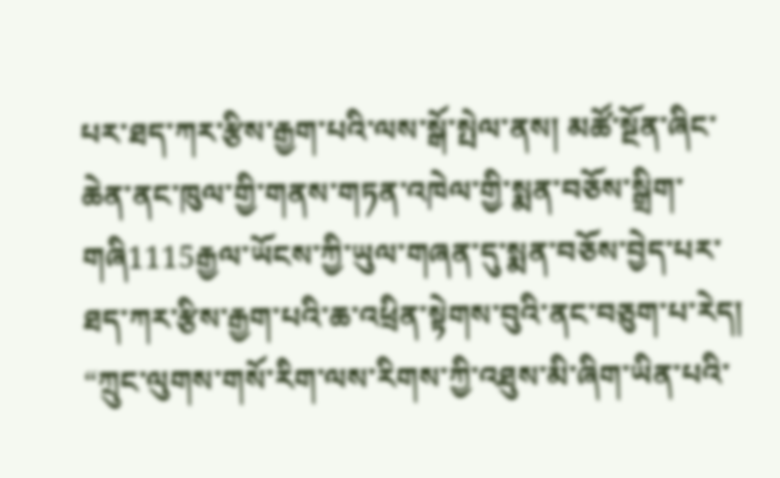པར་ཐད་ཀར་རྩིས་རྒྱག་པའི་ལས་སྒོ་སྤེལ་ནས། མཚོ་སྔོན་ཞིང་ཆེན་ནང་ཁུལ་གྱི་གནས་གཏན་འཁེལ་གྱི་སྨན་བཅོས་སྒྲིག་གཞི1115རྒྱལ་ཡོངས་ཀྱི་ཡུལ་གཞན་དུ་སྨན་བཅོས་བྱེད་པར་ཐད་ཀར་རྩིས་རྒྱག་པའི་ཆ་འཕྲིན་སྟེགས་བུའི་ནང་བཅུག་པ་རེད།
“ཀྲུང་ལུགས་གསོ་རིག་ལས་རིགས་ཀྱི་འཐུས་མི་ཞིག་ཡིན་པའི་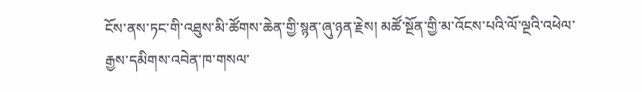ངོས་ནས་ཏང་གི་འཐུས་མི་ཚོགས་ཆེན་གྱི་སྙན་ཞུ་ཉན་རྗེས། མཚོ་སྔོན་གྱི་མ་འོངས་པའི་ལོ་ལྔའི་འཕེལ་རྒྱས་དམིགས་འབེན་ཁ་གསལ་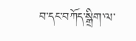བ་དང་བཀོད་སྒྲིག་ལ་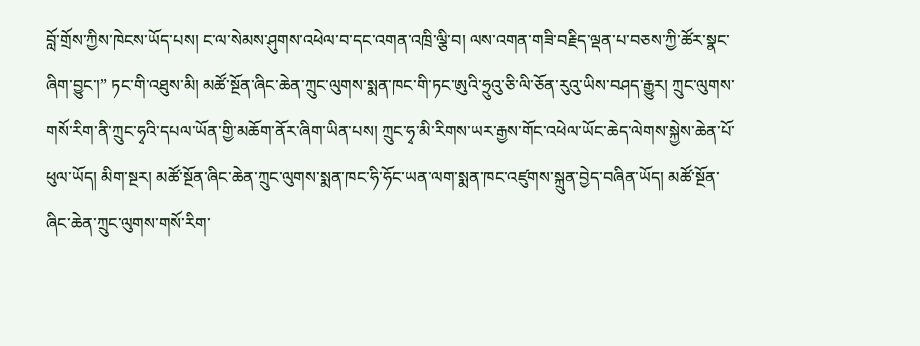བློ་གྲོས་ཀྱིས་ཁེངས་ཡོད་པས། ང་ལ་སེམས་ཤུགས་འཕེལ་བ་དང་འགན་འཁྲི་ལྕི་བ། ལས་འགན་གཟི་བརྗིད་ལྡན་པ་བཅས་ཀྱི་ཚོར་སྣང་ཞིག་བྱུང་།” ཏང་གི་འཐུས་མི། མཚོ་སྔོན་ཞིང་ཆེན་ཀྲུང་ལུགས་སྨན་ཁང་གི་ཏང་ཨུའི་ཧྲུའུ་ཅི་ལི་ཅོན་རུའུ་ཡིས་བཤད་རྒྱུར། ཀྲུང་ལུགས་གསོ་རིག་ནི་ཀྲུང་ཧྭའི་དཔལ་ཡོན་གྱི་མཆོག་ནོར་ཞིག་ཡིན་པས། ཀྲུང་ཧྭ་མི་རིགས་ཡར་རྒྱས་གོང་འཕེལ་ཡོང་ཆེད་ལེགས་སྐྱེས་ཆེན་པོ་ཕུལ་ཡོད། མིག་སྔར། མཚོ་སྔོན་ཞིང་ཆེན་ཀྲུང་ལུགས་སྨན་ཁང་ཧི་ཧོང་ཡན་ལག་སྨན་ཁང་འཛུགས་སྐྲུན་བྱེད་བཞིན་ཡོད། མཚོ་སྔོན་ཞིང་ཆེན་ཀྲུང་ལུགས་གསོ་རིག་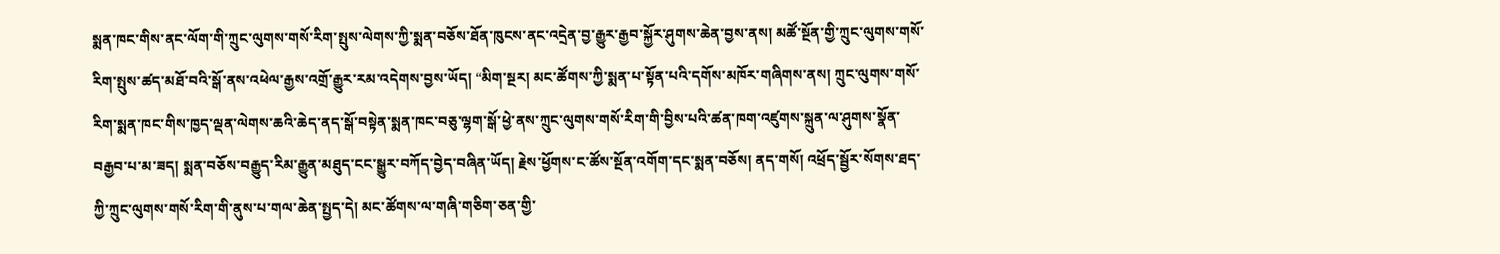སྨན་ཁང་གིས་ནང་ལོག་གི་ཀྲུང་ལུགས་གསོ་རིག་སྤུས་ལེགས་ཀྱི་སྨན་བཅོས་ཐོན་ཁུངས་ནང་འདྲེན་བྱ་རྒྱུར་རྒྱབ་སྐྱོར་ཤུགས་ཆེན་བྱས་ནས། མཚོ་སྔོན་གྱི་ཀྲུང་ལུགས་གསོ་རིག་སྤུས་ཚད་མཐོ་བའི་སྒོ་ནས་འཕེལ་རྒྱས་འགྲོ་རྒྱུར་རམ་འདེགས་བྱས་ཡོད། “མིག་སྔར། མང་ཚོགས་ཀྱི་སྨན་པ་སྟོན་པའི་དགོས་མཁོར་གཞིགས་ནས། ཀྲུང་ལུགས་གསོ་རིག་སྨན་ཁང་གིས་ཁྱད་ལྡན་ལེགས་ཆའི་ཆེད་ནད་སྒོ་བསྟེན་སྨན་ཁང་བཅུ་ལྷག་སྒོ་ཕྱེ་ནས་ཀྲུང་ལུགས་གསོ་རིག་གི་བྱིས་པའི་ཚན་ཁག་འཛུགས་སྐྲུན་ལ་ཤུགས་སྣོན་བརྒྱབ་པ་མ་ཟད། སྨན་བཅོས་བརྒྱུད་རིམ་རྒྱུན་མཐུད་ངང་སྒྱུར་བཀོད་བྱེད་བཞིན་ཡོད། རྗེས་ཕྱོགས་ང་ཚོས་སྔོན་འགོག་དང་སྨན་བཅོས། ནད་གསོ། འཕྲོད་སྦྱོར་སོགས་ཐད་ཀྱི་ཀྲུང་ལུགས་གསོ་རིག་གི་ནུས་པ་གལ་ཆེན་སྤྱད་དེ། མང་ཚོགས་ལ་གཞི་གཅིག་ཅན་གྱི་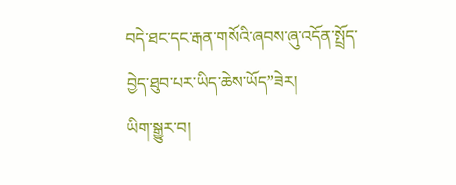བདེ་ཐང་དང་རྒན་གསོའི་ཞབས་ཞུ་འདོན་སྤྲོད་བྱེད་ཐུབ་པར་ཡིད་ཆེས་ཡོད”ཟེར།
ཡིག་སྒྱུར་བ།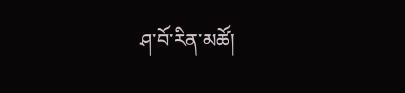ཤ་བོ་རིན་མཚོ།